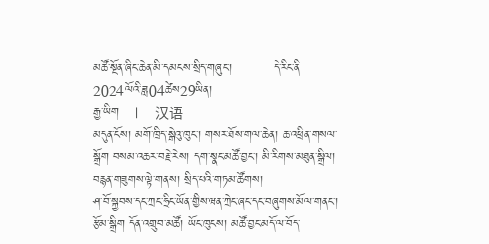མཚོ་སྔོན་ཞིང་ཆེན་མི་དམངས་སྲིད་གཞུང་།          དེ་རིང་ནི 2024ལོའི་ཟླ04ཚེས29ཡིན།
རྒྱ་ཡིག    |    汉语
མདུན་ངོས། མགོ་ཁྲིད་སྒེའུ་ཁུང་། གསར་ཐོས་གལ་ཆེན། ཆ་འཕྲིན་གསལ་སྒྲོག བསམ་འཆར་བརྗེ་རེས། དག་སྣང་མཚོ་བྱང་། མི་རིགས་མཐུན་སྒྲིལ། བརྙན་གཟུགས་ལྟེ་གནས། སྲིད་པའི་གཏམ་ཚོགས།
ཤ་བོ་སྐྱབས་དང་ཀྲང་ཧྲིང་ཡོན་གྱིས་ཝན་ཀྲེང་ཞང་དང་བཞུགས་མོལ་གནང་།
རྩོམ་སྒྲིག དོན་འགྲུབ་མཚོ། ཡོང་ཁུངས། མཚོ་བྱང་མདོ་ལ་བོད་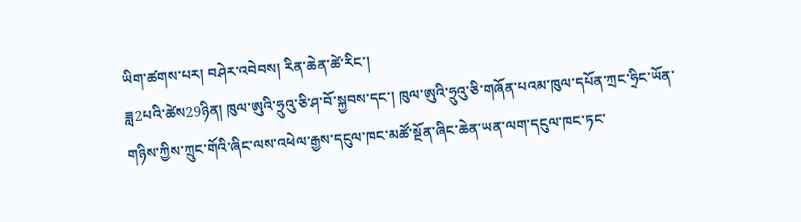ཡིག་ཚགས་པར། བཤེར་འབེབས། རིན་ཆེན་ཚེ་རིང་།
ཟླ2པའི་ཚེས29ཉིན། ཁུལ་ཨུའི་ཧྲུའུ་ཅི་ཤ་བོ་སྐྱབས་དང་། ཁུལ་ཨུའི་ཧྲུའུ་ཅི་གཞོན་པའམ་ཁུལ་དཔོན་ཀྲང་ཧྲིང་ཡོན་གཉིས་ཀྱིས་ཀྲུང་གོའི་ཞིང་ལས་འཕེལ་རྒྱས་དངུལ་ཁང་མཚོ་སྔོན་ཞིང་ཆེན་ཡན་ལག་དངུལ་ཁང་ཏང་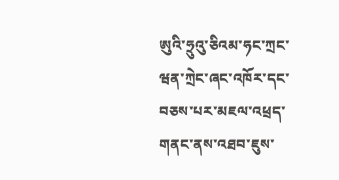ཨུའི་ཧྲུའུ་ཅིའམ་ཧང་ཀྲང་ཝན་ཀྲེང་ཞང་འཁོར་དང་བཅས་པར་མཇལ་འཕྲད་གནང་ནས་འཐབ་ཇུས་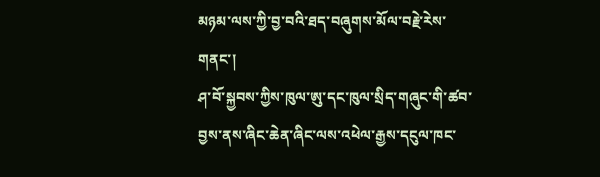མཉམ་ལས་ཀྱི་བྱ་བའི་ཐད་བཞུགས་མོལ་བརྗེ་རེས་གནང་།
ཤ་བོ་སྐྱབས་ཀྱིས་ཁུལ་ཨུ་དང་ཁུལ་སྲིད་གཞུང་གི་ཚབ་བྱས་ནས་ཞིང་ཆེན་ཞིང་ལས་འཕེལ་རྒྱས་དངུལ་ཁང་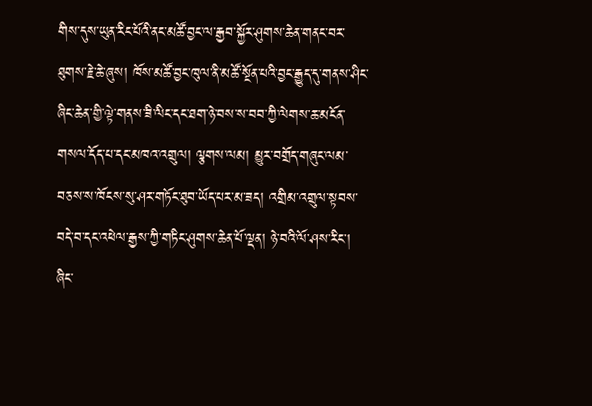གིས་དུས་ཡུན་རིང་པོའི་ནང་མཚོ་བྱང་ལ་རྒྱབ་སྐྱོར་ཤུགས་ཆེན་གནང་བར་ཐུགས་རྗེ་ཆེ་ཞུས། ཁོས་མཚོ་བྱང་ཁུལ་ནི་མཚོ་སྔོན་པའི་བྱང་རྒྱུད་དུ་གནས་ཤིང་ཞིང་ཆེན་གྱི་ལྟེ་གནས་ཟི་ལིང་དང་ཐག་ཉེ་བས་ས་བབ་ཀྱི་ལེགས་ཆ་མངོན་གསལ་དོད་པ་དང་མཁའ་འགྲུལ། ལྕགས་ལམ། མྱུར་བགྲོད་གཞུང་ལམ་བཅས་ས་ཁོངས་སུ་ཤར་གཏོང་ཐུབ་ཡོད་པར་མ་ཟད། འགྲིམ་འགྲུལ་སྟབས་བདེ་བ་དང་འཕེལ་རྒྱས་ཀྱི་གཏིང་ཤུགས་ཆེན་པོ་ལྡན། ཉེ་བའི་ལོ་ཤས་རིང་། ཞིང་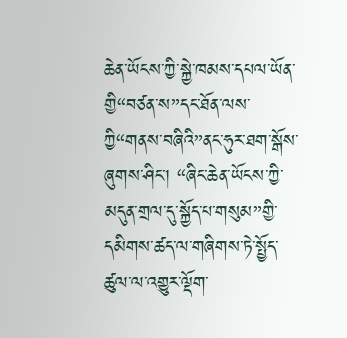ཆེན་ཡོངས་ཀྱི་སྐྱེ་ཁམས་དཔལ་ཡོན་གྱི“བཙན་ས”དང་ཐོན་ལས་ཀྱི“གནས་བཞིའི”ནང་ཧུར་ཐག་སྒོས་ཞུགས་ཤིང་། “ཞིང་ཆེན་ཡོངས་ཀྱི་མདུན་གྲལ་དུ་སྐྱོད་པ་གསུམ”གྱི་དམིགས་ཚད་ལ་གཞིགས་ཏེ་སྤྱོད་ཚུལ་ལ་འགྱུར་ལྡོག་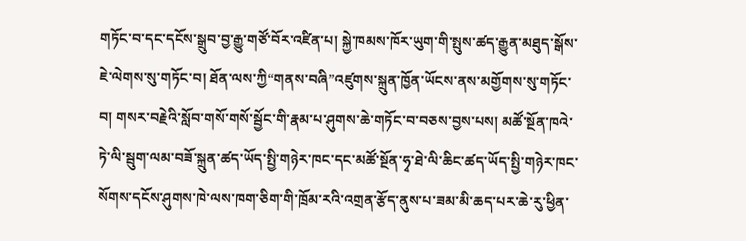གཏོང་བ་དང་དངོས་སྒྲུབ་བྱ་རྒྱུ་གཙོ་བོར་འཛིན་པ། སྐྱེ་ཁམས་ཁོར་ཡུག་གི་སྤུས་ཚད་རྒྱུན་མཐུད་སྒོས་ཇེ་ལེགས་སུ་གཏོང་བ། ཐོན་ལས་ཀྱི“གནས་བཞི”འཛུགས་སྐྲུན་ཁྱོན་ཡོངས་ནས་མགྱོགས་སུ་གཏོང་བ། གསར་བརྗེའི་སློབ་གསོ་གསོ་སྦྱོང་གི་རྣམ་པ་ཤུགས་ཆེ་གཏོང་བ་བཅས་བྱས་པས། མཚོ་སྔོན་ཁའེ་ཏེ་ལི་སྦུག་ལམ་བཟོ་སྐྲུན་ཚད་ཡོད་སྤྱི་གཉེར་ཁང་དང་མཚོ་སྔོན་ཧྭ་ཐེ་ལི་ཆིང་ཚད་ཡོད་སྤྱི་གཉེར་ཁང་སོགས་དངོས་ཤུགས་ཁེ་ལས་ཁག་ཅིག་གི་ཁྲོམ་རའི་འགྲན་རྩོད་ནུས་པ་ཟམ་མི་ཆད་པར་ཆེ་རུ་ཕྱིན་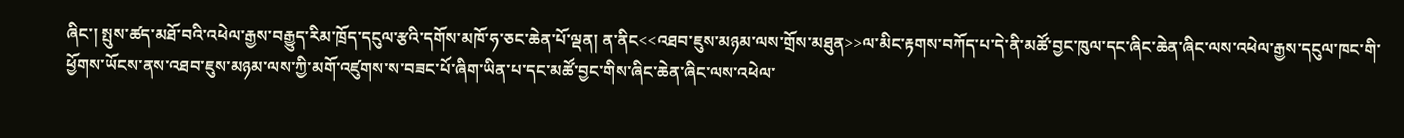ཞིང་། སྤུས་ཚད་མཐོ་བའི་འཕེལ་རྒྱས་བརྒྱུད་རིམ་ཁྲོད་དངུལ་རྩའི་དགོས་མཁོ་ཧ་ཅང་ཆེན་པོ་ལྡན། ན་ནིང<<འཐབ་ཇུས་མཉམ་ལས་གྲོས་མཐུན>>ལ་མིང་རྟགས་བཀོད་པ་དེ་ནི་མཚོ་བྱང་ཁུལ་དང་ཞིང་ཆེན་ཞིང་ལས་འཕེལ་རྒྱས་དངུལ་ཁང་གི་ཕྱོགས་ཡོངས་ནས་འཐབ་ཇུས་མཉམ་ལས་ཀྱི་མགོ་འཛུགས་ས་བཟང་པོ་ཞིག་ཡིན་པ་དང་མཚོ་བྱང་གིས་ཞིང་ཆེན་ཞིང་ལས་འཕེལ་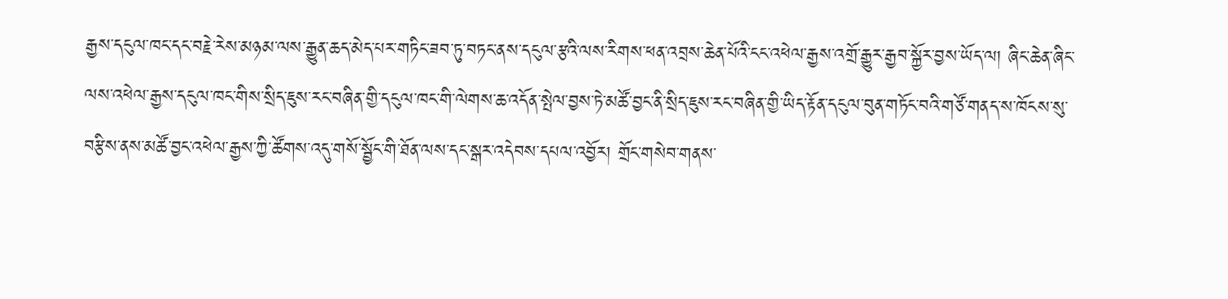རྒྱས་དངུལ་ཁང་དང་བརྗེ་རེས་མཉམ་ལས་རྒྱུན་ཆད་མེད་པར་གཏིང་ཟབ་ཏུ་བཏང་ནས་དངུལ་རྩའི་ལས་རིགས་ཕན་འབྲས་ཆེན་པོའི་ངང་འཕེལ་རྒྱས་འགྲོ་རྒྱུར་རྒྱབ་སྐྱོར་བྱས་ཡོད་ལ། ཞིང་ཆེན་ཞིང་ལས་འཕེལ་རྒྱས་དངུལ་ཁང་གིས་སྲིད་ཇུས་རང་བཞིན་གྱི་དངུལ་ཁང་གི་ལེགས་ཆ་འདོན་སྤེལ་བྱས་ཏེ་མཚོ་བྱང་ནི་སྲིད་ཇུས་རང་བཞིན་གྱི་ཡིད་རྟོན་དངུལ་བུན་གཏོང་བའི་གཙོ་གནད་ས་ཁོངས་སུ་བརྩིས་ནས་མཚོ་བྱང་འཕེལ་རྒྱས་ཀྱི་ཚོགས་འདུ་གསོ་སྦྱོང་གི་ཐོན་ལས་དང་སྒར་འདེབས་དཔལ་འབྱོར། གྲོང་གསེབ་གནས་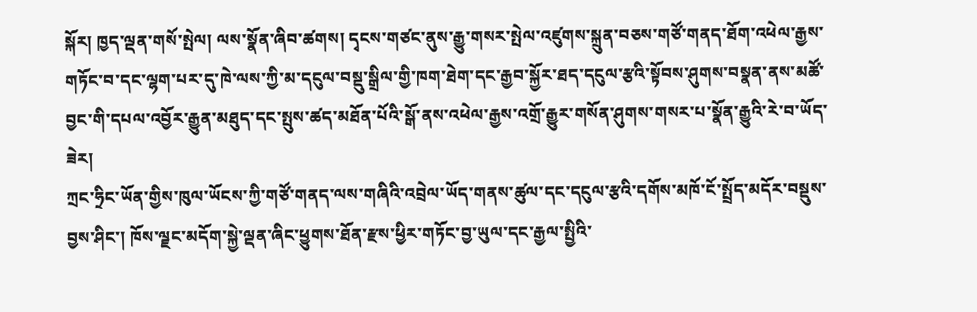སྐོར། ཁྱད་ལྡན་གསོ་སྤེལ། ལས་སྣོན་ཞིབ་ཚགས། དྭངས་གཙང་ནུས་རྒྱུ་གསར་སྤེལ་འཛུགས་སྐྲུན་བཅས་གཙོ་གནད་ཐོག་འཕེལ་རྒྱས་གཏོང་བ་དང་ལྷག་པར་དུ་ཁེ་ལས་ཀྱི་མ་དངུལ་བསྡུ་སྒྲིལ་གྱི་ཁག་ཐེག་དང་རྒྱབ་སྐྱོར་ཐད་དངུལ་རྩའི་སྟོབས་ཤུགས་བསྣན་ནས་མཚོ་བྱང་གི་དཔལ་འབྱོར་རྒྱུན་མཐུད་དང་སྤུས་ཚད་མཐོན་པོའི་སྒོ་ནས་འཕེལ་རྒྱས་འགྲོ་རྒྱུར་གསོན་ཤུགས་གསར་པ་སྣོན་རྒྱུའི་རེ་བ་ཡོད་ཟེར།
ཀྲང་ཧྲིང་ཡོན་གྱིས་ཁུལ་ཡོངས་ཀྱི་གཙོ་གནད་ལས་གཞིའི་འབྲེལ་ཡོད་གནས་ཚུལ་དང་དངུལ་རྩའི་དགོས་མཁོ་ངོ་སྤྲོད་མདོར་བསྡུས་བྱས་ཤིང་། ཁོས་ལྗང་མདོག་སྐྱེ་ལྡན་ཞིང་ཕྱུགས་ཐོན་རྫས་ཕྱིར་གཏོང་བྱ་ཡུལ་དང་རྒྱལ་སྤྱིའི་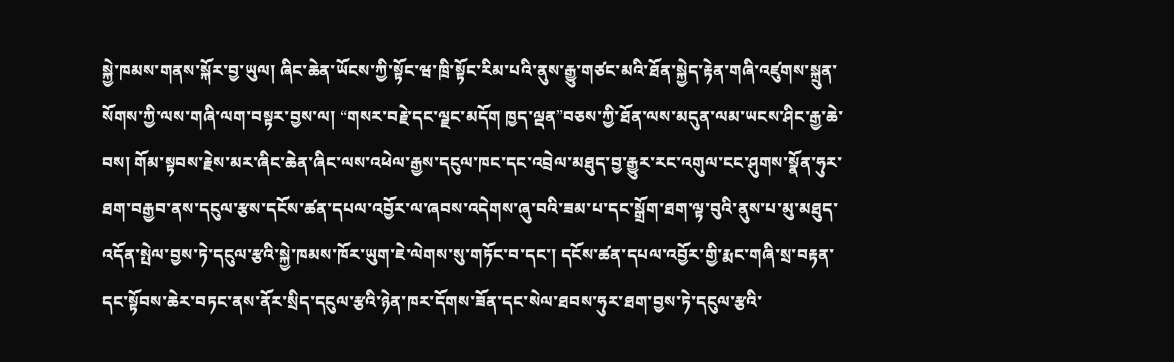སྐྱེ་ཁམས་གནས་སྐོར་བྱ་ཡུལ། ཞིང་ཆེན་ཡོངས་ཀྱི་སྟོང་ཝ་ཁྲི་སྟོང་རིམ་པའི་ནུས་རྒྱུ་གཙང་མའི་ཐོན་སྐྱེད་རྟེན་གཞི་འཛུགས་སྐྲུན་སོགས་ཀྱི་ལས་གཞི་ལག་བསྟར་བྱས་ལ། “གསར་བརྗེ་དང་ལྗང་མདོག ཁྱད་ལྡན”བཅས་ཀྱི་ཐོན་ལས་མདུན་ལམ་ཡངས་ཤིང་རྒྱ་ཆེ་བས། གོམ་སྟབས་རྗེས་མར་ཞིང་ཆེན་ཞིང་ལས་འཕེལ་རྒྱས་དངུལ་ཁང་དང་འབྲེལ་མཐུད་བྱ་རྒྱུར་རང་འགུལ་ངང་ཤུགས་སྣོན་ཧུར་ཐག་བརྒྱབ་ནས་དངུལ་རྩས་དངོས་ཚན་དཔལ་འབྱོར་ལ་ཞབས་འདེགས་ཞུ་བའི་ཟམ་པ་དང་སྒྲོག་ཐག་ལྟ་བུའི་ནུས་པ་མུ་མཐུད་འདོན་སྤེལ་བྱས་ཏེ་དངུལ་རྩའི་སྐྱེ་ཁམས་ཁོར་ཡུག་ཇེ་ལེགས་སུ་གཏོང་བ་དང་། དངོས་ཚན་དཔལ་འབྱོར་གྱི་རྨང་གཞི་སྲ་བརྟན་དང་སྟོབས་ཆེར་བཏང་ནས་ནོར་སྲིད་དངུལ་རྩའི་ཉེན་ཁར་དོགས་ཟོན་དང་སེལ་ཐབས་ཧུར་ཐག་བྱས་ཏེ་དངུལ་རྩའི་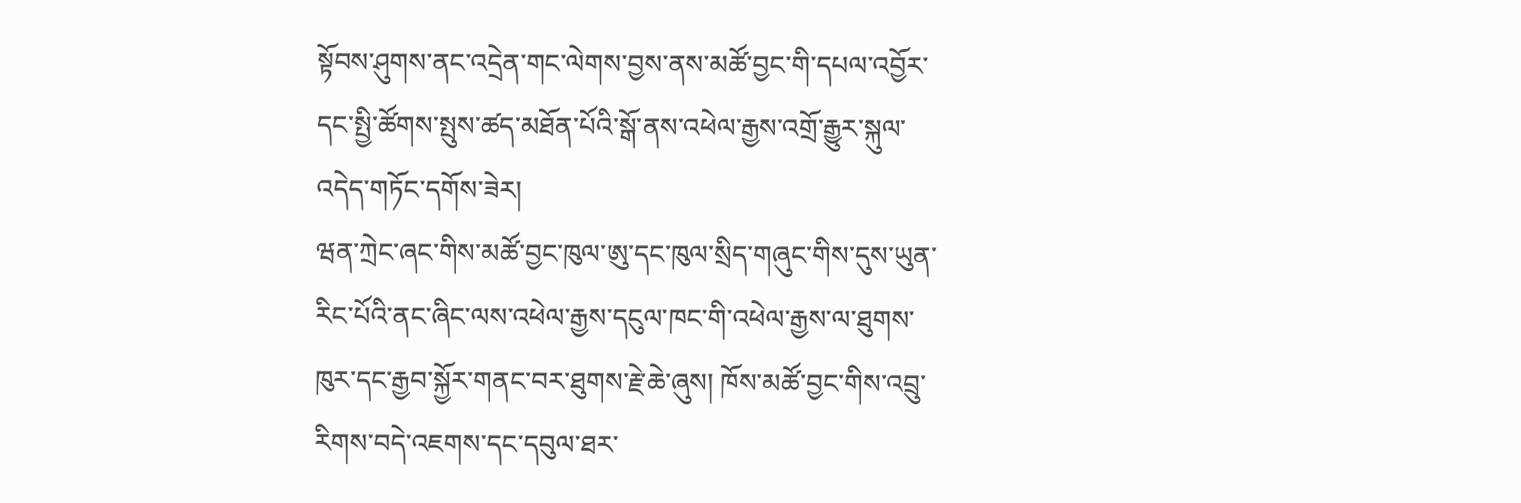སྟོབས་ཤུགས་ནང་འདྲེན་གང་ལེགས་བྱས་ནས་མཚོ་བྱང་གི་དཔལ་འབྱོར་དང་སྤྱི་ཚོགས་སྤུས་ཚད་མཐོན་པོའི་སྒོ་ནས་འཕེལ་རྒྱས་འགྲོ་རྒྱུར་སྐུལ་འདེད་གཏོང་དགོས་ཟེར།
ཝན་ཀྲེང་ཞང་གིས་མཚོ་བྱང་ཁུལ་ཨུ་དང་ཁུལ་སྲིད་གཞུང་གིས་དུས་ཡུན་རིང་པོའི་ནང་ཞིང་ལས་འཕེལ་རྒྱས་དངུལ་ཁང་གི་འཕེལ་རྒྱས་ལ་ཐུགས་ཁུར་དང་རྒྱབ་སྐྱོར་གནང་བར་ཐུགས་རྗེ་ཆེ་ཞུས། ཁོས་མཚོ་བྱང་གིས་འབྲུ་རིགས་བདེ་འཇགས་དང་དབུལ་ཐར་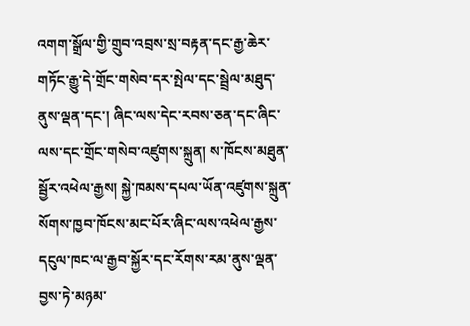འགག་སྒྲོལ་གྱི་གྲུབ་འབྲས་སྲ་བརྟན་དང་རྒྱ་ཆེར་གཏོང་རྒྱུ་དེ་གྲོང་གསེབ་དར་སྤེལ་དང་སྦྲེལ་མཐུད་ནུས་ལྡན་དང་། ཞིང་ལས་དེང་རབས་ཅན་དང་ཞིང་ལས་དང་གྲོང་གསེབ་འཛུགས་སྐྲུན། ས་ཁོངས་མཐུན་སྦྱོར་འཕེལ་རྒྱས། སྐྱེ་ཁམས་དཔལ་ཡོན་འཛུགས་སྐྲུན་སོགས་ཁྱབ་ཁོངས་མང་པོར་ཞིང་ལས་འཕེལ་རྒྱས་དངུལ་ཁང་ལ་རྒྱབ་སྐྱོར་དང་རོགས་རམ་ནུས་ལྡན་བྱས་ཏེ་མཉམ་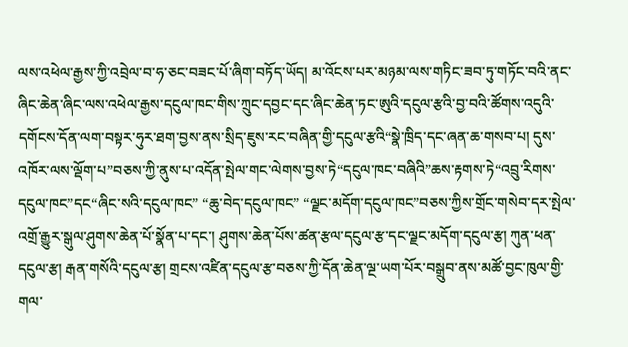ལས་འཕེལ་རྒྱས་ཀྱི་འབྲེལ་བ་ཧ་ཅང་བཟང་པོ་ཞིག་བཏོད་ཡོད། མ་འོངས་པར་མཉམ་ལས་གཏིང་ཟབ་ཏུ་གཏོང་བའི་ནང་ཞིང་ཆེན་ཞིང་ལས་འཕེལ་རྒྱས་དངུལ་ཁང་གིས་ཀྲུང་དབྱང་དང་ཞིང་ཆེན་ཏང་ཨུའི་དངུལ་རྩའི་བྱ་བའི་ཚོགས་འདུའི་དགོངས་དོན་ལག་བསྟར་ཧུར་ཐག་བྱས་ནས་སྲིད་ཇུས་རང་བཞིན་གྱི་དངུལ་རྩའི“སྣེ་ཁྲིད་དང་ཞན་ཆ་གསབ་པ། དུས་འཁོར་ལས་ལྡོག་པ”བཅས་ཀྱི་ནུས་པ་འདོན་སྤེལ་གང་ལེགས་བྱས་ཏེ“དངུལ་ཁང་བཞིའི”ཆས་རྟགས་ཏེ“འབྲུ་རིགས་དངུལ་ཁང”དང“ཞིང་སའི་དངུལ་ཁང” “ཆུ་བེད་དངུལ་ཁང” “ལྗང་མདོག་དངུལ་ཁང”བཅས་ཀྱིས་གྲོང་གསེབ་དར་སྤེལ་འགྲོ་རྒྱུར་སྒུལ་ཤུགས་ཆེན་པོ་སྣོན་པ་དང་། ཤུགས་ཆེན་པོས་ཚན་རྩལ་དངུལ་རྩ་དང་ལྗང་མདོག་དངུལ་རྩ། ཀུན་ཕན་དངུལ་རྩ། རྒན་གསོའི་དངུལ་རྩ། གྲངས་འཛིན་དངུལ་རྩ་བཅས་ཀྱི་དོན་ཆེན་ལྔ་ཡག་པོར་བསྒྲུབ་ནས་མཚོ་བྱང་ཁུལ་གྱི་གལ་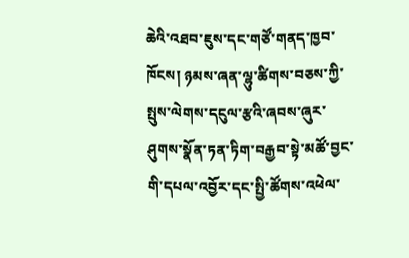ཆེའི་འཐབ་ཇུས་དང་གཙོ་གནད་ཁྱབ་ཁོངས། ཉམས་ཞན་ལྷུ་ཚིགས་བཅས་ཀྱི་སྤུས་ལེགས་དངུལ་རྩའི་ཞབས་ཞུར་ཤུགས་སྣོན་ཏན་ཏིག་བརྒྱབ་སྟེ་མཚོ་བྱང་གི་དཔལ་འབྱོར་དང་སྤྱི་ཚོགས་འཕེལ་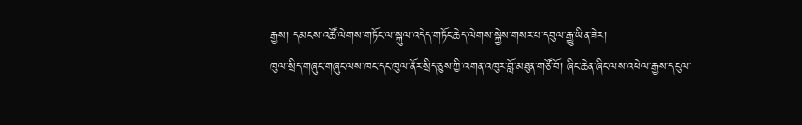རྒྱས། དམངས་འཚོ་ལེགས་གཏོང་ལ་སྐུལ་འདེད་གཏོང་ཆེད་ལེགས་སྐྱེས་གསར་པ་དབུལ་རྒྱུ་ཡིན་ཟེར།
ཁུལ་སྲིད་གཞུང་གཞུང་ལས་ཁང་དང་ཁུལ་ནོར་སྲིད་ཅུས་ཀྱི་འགན་འཁུར་བློ་མཐུན་གཙོ་བོ། ཞིང་ཆེན་ཞིང་ལས་འཕེལ་རྒྱས་དངུལ་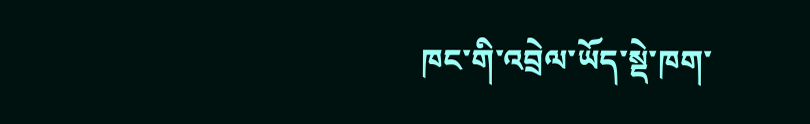ཁང་གི་འབྲེལ་ཡོད་སྡེ་ཁག་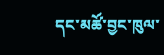དང་མཚོ་བྱང་ཁུལ་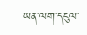ཡན་ལག་དངུལ་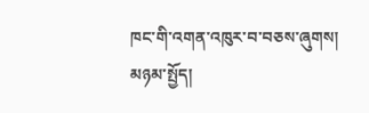ཁང་གི་འགན་འཁུར་བ་བཅས་ཞུགས།
མཉམ་སྤྱོད།